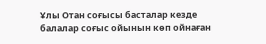Ұлы Отан соғысы басталар кезде балалар соғыс ойынын көп ойнаған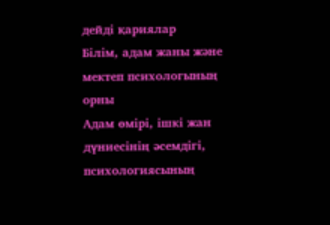дейді қариялар
Білім, адам жаны және мектеп психологының орны
Адам өмірі, ішкі жан дүниесінің әсемдігі, психологиясының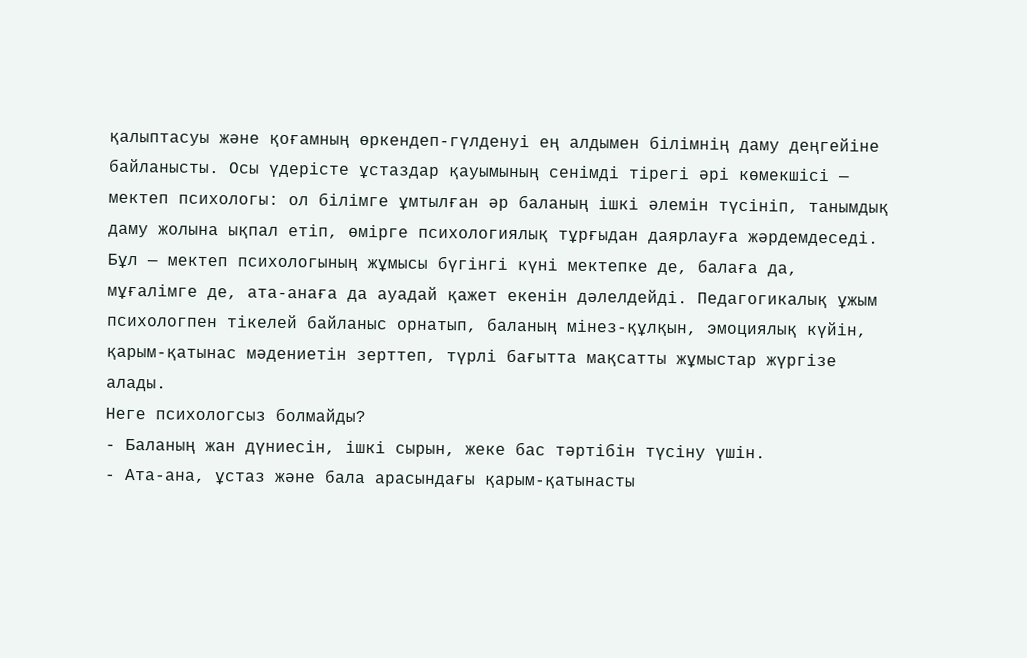қалыптасуы және қоғамның өркендеп-гүлденуі ең алдымен білімнің даму деңгейіне байланысты. Осы үдерісте ұстаздар қауымының сенімді тірегі әрі көмекшісі — мектеп психологы: ол білімге ұмтылған әр баланың ішкі әлемін түсініп, танымдық даму жолына ықпал етіп, өмірге психологиялық тұрғыдан даярлауға жәрдемдеседі.
Бұл — мектеп психологының жұмысы бүгінгі күні мектепке де, балаға да, мұғалімге де, ата-анаға да ауадай қажет екенін дәлелдейді. Педагогикалық ұжым психологпен тікелей байланыс орнатып, баланың мінез-құлқын, эмоциялық күйін, қарым-қатынас мәдениетін зерттеп, түрлі бағытта мақсатты жұмыстар жүргізе алады.
Неге психологсыз болмайды?
- Баланың жан дүниесін, ішкі сырын, жеке бас тәртібін түсіну үшін.
- Ата-ана, ұстаз және бала арасындағы қарым-қатынасты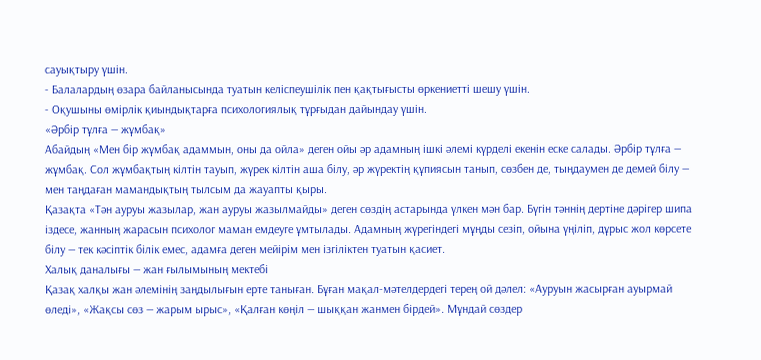сауықтыру үшін.
- Балалардың өзара байланысында туатын келіспеушілік пен қақтығысты өркениетті шешу үшін.
- Оқушыны өмірлік қиындықтарға психологиялық тұрғыдан дайындау үшін.
«Әрбір тұлға — жұмбақ»
Абайдың «Мен бір жұмбақ адаммын, оны да ойла» деген ойы әр адамның ішкі әлемі күрделі екенін еске салады. Әрбір тұлға — жұмбақ. Сол жұмбақтың кілтін тауып, жүрек кілтін аша білу, әр жүректің құпиясын танып, сөзбен де, тыңдаумен де демей білу — мен таңдаған мамандықтың тылсым да жауапты қыры.
Қазақта «Тән ауруы жазылар, жан ауруы жазылмайды» деген сөздің астарында үлкен мән бар. Бүгін тәннің дертіне дәрігер шипа іздесе, жанның жарасын психолог маман емдеуге ұмтылады. Адамның жүрегіндегі мұңды сезіп, ойына үңіліп, дұрыс жол көрсете білу — тек кәсіптік білік емес, адамға деген мейірім мен ізгіліктен туатын қасиет.
Халық даналығы — жан ғылымының мектебі
Қазақ халқы жан әлемінің заңдылығын ерте таныған. Бұған мақал-мәтелдердегі терең ой дәлел: «Ауруын жасырған ауырмай өледі», «Жақсы сөз — жарым ырыс», «Қалған көңіл — шыққан жанмен бірдей». Мұндай сөздер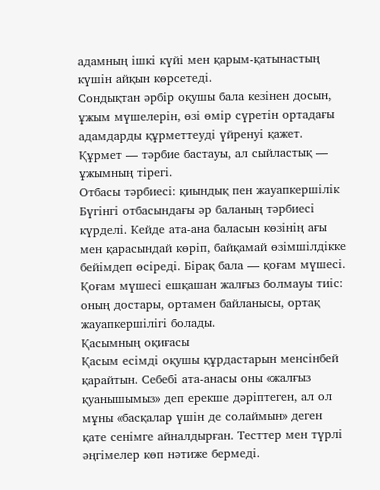адамның ішкі күйі мен қарым-қатынастың күшін айқын көрсетеді.
Сондықтан әрбір оқушы бала кезінен досын, ұжым мүшелерін, өзі өмір сүретін ортадағы адамдарды құрметтеуді үйренуі қажет. Құрмет — тәрбие бастауы, ал сыйластық — ұжымның тірегі.
Отбасы тәрбиесі: қиындық пен жауапкершілік
Бүгінгі отбасындағы әр баланың тәрбиесі күрделі. Кейде ата-ана баласын көзінің ағы мен қарасындай көріп, байқамай өзімшілдікке бейімдеп өсіреді. Бірақ бала — қоғам мүшесі. Қоғам мүшесі ешқашан жалғыз болмауы тиіс: оның достары, ортамен байланысы, ортақ жауапкершілігі болады.
Қасымның оқиғасы
Қасым есімді оқушы құрдастарын менсінбей қарайтын. Себебі ата-анасы оны «жалғыз қуанышымыз» деп ерекше дәріптеген, ал ол мұны «басқалар үшін де солаймын» деген қате сенімге айналдырған. Тесттер мен түрлі әңгімелер көп нәтиже бермеді.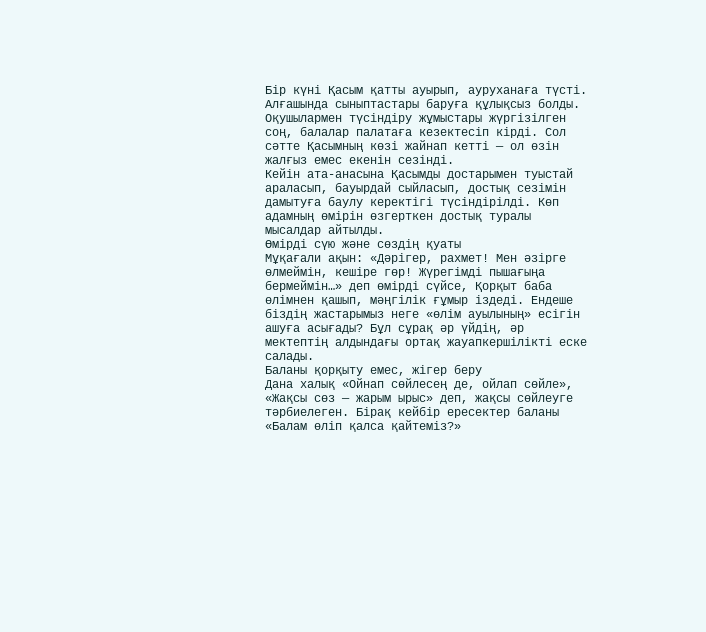Бір күні Қасым қатты ауырып, ауруханаға түсті. Алғашында сыныптастары баруға құлықсыз болды. Оқушылармен түсіндіру жұмыстары жүргізілген соң, балалар палатаға кезектесіп кірді. Сол сәтте Қасымның көзі жайнап кетті — ол өзін жалғыз емес екенін сезінді.
Кейін ата-анасына Қасымды достарымен туыстай араласып, бауырдай сыйласып, достық сезімін дамытуға баулу керектігі түсіндірілді. Көп адамның өмірін өзгерткен достық туралы мысалдар айтылды.
Өмірді сүю және сөздің қуаты
Мұқағали ақын: «Дәрігер, рахмет! Мен әзірге өлмеймін, кешіре гөр! Жүрегімді пышағыңа бермеймін…» деп өмірді сүйсе, Қорқыт баба өлімнен қашып, мәңгілік ғұмыр іздеді. Ендеше біздің жастарымыз неге «өлім ауылының» есігін ашуға асығады? Бұл сұрақ әр үйдің, әр мектептің алдындағы ортақ жауапкершілікті еске салады.
Баланы қорқыту емес, жігер беру
Дана халық «Ойнап сөйлесең де, ойлап сөйле», «Жақсы сөз — жарым ырыс» деп, жақсы сөйлеуге тәрбиелеген. Бірақ кейбір ересектер баланы «Балам өліп қалса қайтеміз?»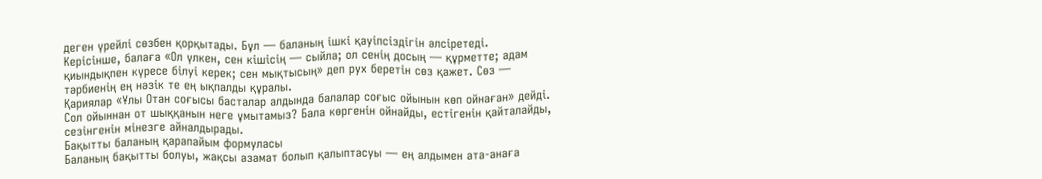деген үрейлі сөзбен қорқытады. Бұл — баланың ішкі қауіпсіздігін әлсіретеді.
Керісінше, балаға «Ол үлкен, сен кішісің — сыйла; ол сенің досың — құрметте; адам қиындықпен күресе білуі керек; сен мықтысың» деп рух беретін сөз қажет. Сөз — тәрбиенің ең нәзік те ең ықпалды құралы.
Қариялар «Ұлы Отан соғысы басталар алдында балалар соғыс ойынын көп ойнаған» дейді. Сол ойыннан от шыққанын неге ұмытамыз? Бала көргенін ойнайды, естігенін қайталайды, сезінгенін мінезге айналдырады.
Бақытты баланың қарапайым формуласы
Баланың бақытты болуы, жақсы азамат болып қалыптасуы — ең алдымен ата-анаға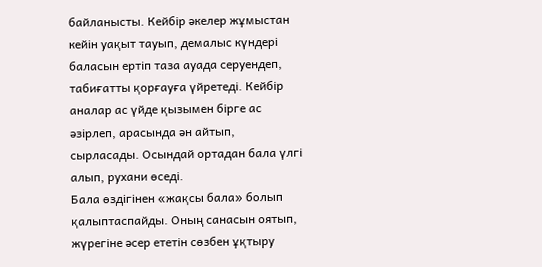байланысты. Кейбір әкелер жұмыстан кейін уақыт тауып, демалыс күндері баласын ертіп таза ауада серуендеп, табиғатты қорғауға үйретеді. Кейбір аналар ас үйде қызымен бірге ас әзірлеп, арасында ән айтып, сырласады. Осындай ортадан бала үлгі алып, рухани өседі.
Бала өздігінен «жақсы бала» болып қалыптаспайды. Оның санасын оятып, жүрегіне әсер ететін сөзбен ұқтыру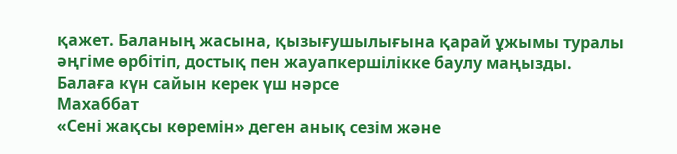қажет. Баланың жасына, қызығушылығына қарай ұжымы туралы әңгіме өрбітіп, достық пен жауапкершілікке баулу маңызды.
Балаға күн сайын керек үш нәрсе
Махаббат
«Сені жақсы көремін» деген анық сезім және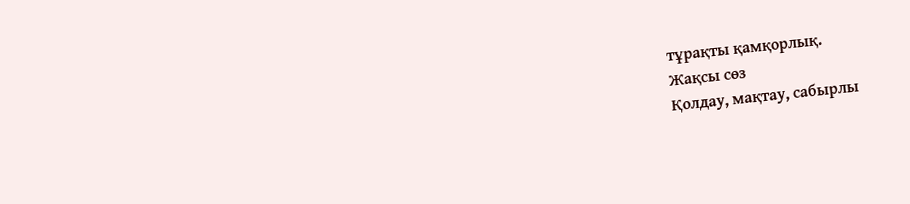тұрақты қамқорлық.
Жақсы сөз
Қолдау, мақтау, сабырлы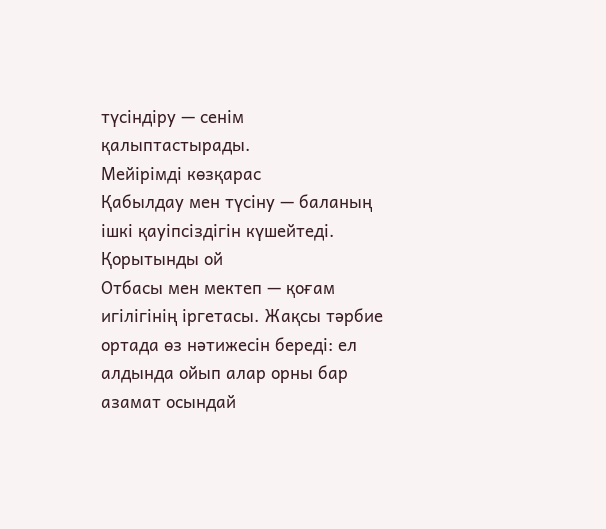түсіндіру — сенім қалыптастырады.
Мейірімді көзқарас
Қабылдау мен түсіну — баланың ішкі қауіпсіздігін күшейтеді.
Қорытынды ой
Отбасы мен мектеп — қоғам игілігінің іргетасы. Жақсы тәрбие ортада өз нәтижесін береді: ел алдында ойып алар орны бар азамат осындай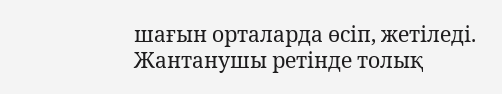шағын орталарда өсіп, жетіледі. Жантанушы ретінде толық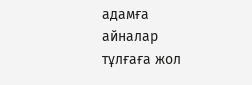адамға айналар тұлғаға жол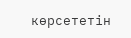көрсететін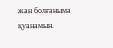жан болғаныма қуанамын.